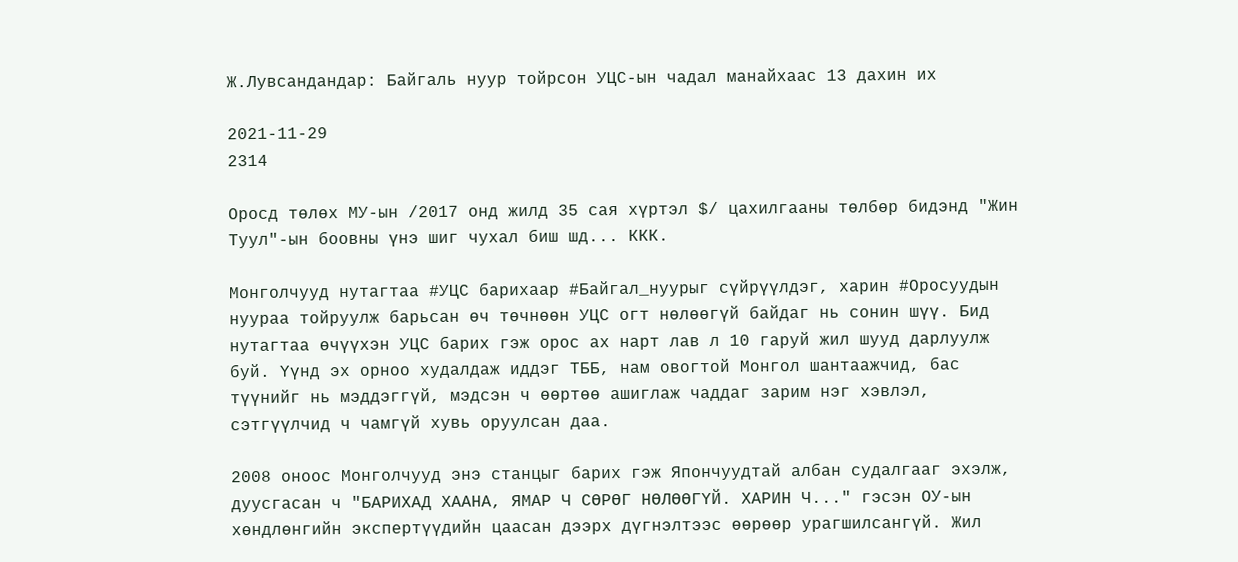Ж.Лувсандандар: Байгаль нуур тойрсон УЦС-ын чадал манайхаас 13 дахин их

2021-11-29
2314

Оросд төлөх МУ-ын /2017 онд жилд 35 сая хүртэл $/ цахилгааны төлбөр бидэнд "Жин Туул"-ын боовны үнэ шиг чухал биш шд... ККК.

Монголчууд нутагтаа #УЦС барихаар #Байгал_нуурыг сүйрүүлдэг, харин #Оросуудын нуураа тойруулж барьсан өч төчнөөн УЦС огт нөлөөгүй байдаг нь сонин шүү. Бид нутагтаа өчүүхэн УЦС барих гэж орос ах нарт лав л 10 гаруй жил шууд дарлуулж буй. Үүнд эх орноо худалдаж иддэг ТББ, нам овогтой Монгол шантаажчид, бас түүнийг нь мэддэггүй, мэдсэн ч өөртөө ашиглаж чаддаг зарим нэг хэвлэл, сэтгүүлчид ч чамгүй хувь оруулсан даа.

2008 оноос Монголчууд энэ станцыг барих гэж Япончуудтай албан судалгааг эхэлж, дуусгасан ч "БАРИХАД ХААНА, ЯМАР Ч СӨРӨГ НӨЛӨӨГҮЙ. ХАРИН Ч..." гэсэн ОУ-ын хөндлөнгийн экспертүүдийн цаасан дээрх дүгнэлтээс өөрөөр урагшилсангүй. Жил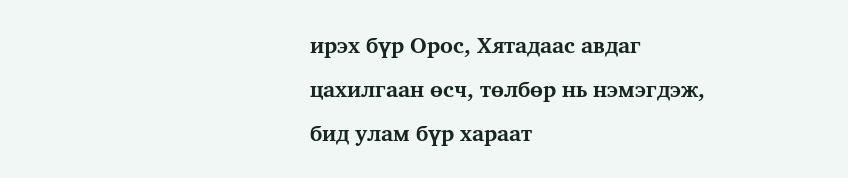ирэх бүр Орос, Хятадаас авдаг цахилгаан өсч, төлбөр нь нэмэгдэж, бид улам бүр хараат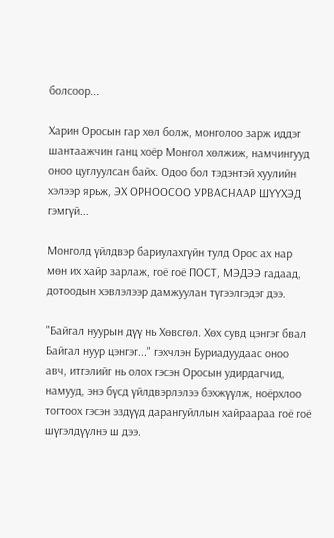болсоор...

Харин Оросын гар хөл болж, монголоо зарж иддэг шантаажчин ганц хоёр Монгол хөлжиж, намчингууд оноо цуглуулсан байх. Одоо бол тэдэнтэй хуулийн хэлээр ярьж, ЭХ ОРНООСОО УРВАСНААР ШҮҮХЭД гэмгүй...

Монголд үйлдвэр бариулахгүйн тулд Орос ах нар мөн их хайр зарлаж, гоё гоё ПОСТ, МЭДЭЭ гадаад, дотоодын хэвлэлээр дамжуулан түгээлгэдэг дээ.

"Байгал нуурын дүү нь Хөвсгөл. Хөх сувд цэнгэг бвал Байгал нуур цэнгэг..." гэхчлэн Буриадуудаас оноо авч, итгэлийг нь олох гэсэн Оросын удирдагчид, намууд, энэ бүсд үйлдвэрлэлээ бэхжүүлж, ноёрхлоо тогтоох гэсэн эздүүд дарангуйллын хайраараа гоё гоё шүгэлдүүлнэ ш дээ.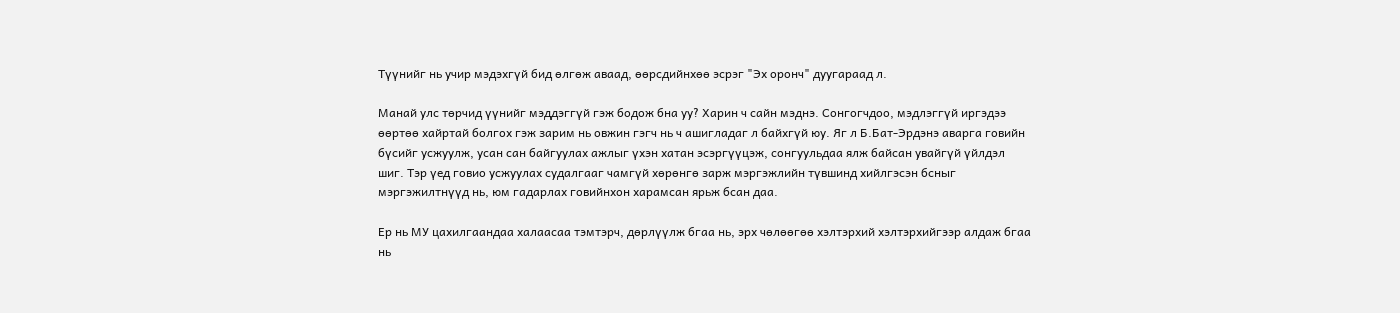Түүнийг нь учир мэдэхгүй бид өлгөж аваад, өөрсдийнхөө эсрэг "Эх оронч" дуугараад л.

Манай улс төрчид үүнийг мэддэггүй гэж бодож бна уу? Харин ч сайн мэднэ. Сонгогчдоо, мэдлэггүй иргэдээ өөртөө хайртай болгох гэж зарим нь овжин гэгч нь ч ашигладаг л байхгүй юу. Яг л Б.Бат-Эрдэнэ аварга говийн бүсийг усжуулж, усан сан байгуулах ажлыг үхэн хатан эсэргүүцэж, сонгуульдаа ялж байсан увайгүй үйлдэл шиг. Тэр үед говио усжуулах судалгааг чамгүй хөрөнгө зарж мэргэжлийн түвшинд хийлгэсэн бсныг мэргэжилтнүүд нь, юм гадарлах говийнхон харамсан ярьж бсан даа.

Ер нь МУ цахилгаандаа халаасаа тэмтэрч, дөрлүүлж бгаа нь, эрх чөлөөгөө хэлтэрхий хэлтэрхийгээр алдаж бгаа нь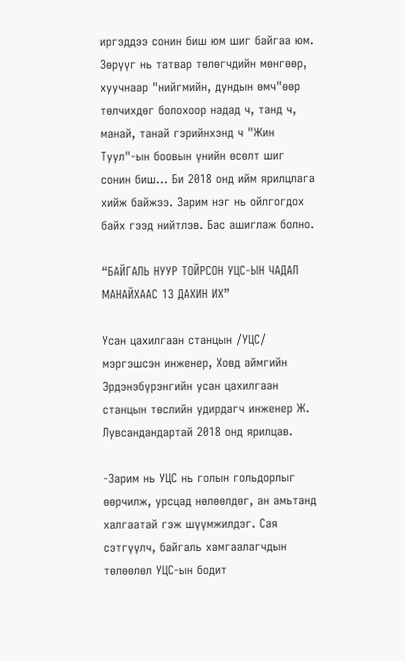иргэддээ сонин биш юм шиг байгаа юм. Зөрүүг нь татвар төлөгчдийн мөнгөөр, хуучнаар "нийгмийн, дундын өмч"өөр төлчихдөг болохоор надад ч, танд ч, манай, танай гэрийнхэнд ч "Жин Туул"-ын боовын үнийн өсөлт шиг сонин биш... Би 2018 онд ийм ярилцлага хийж байжээ. Зарим нэг нь ойлгогдох байх гээд нийтлэв. Бас ашиглаж болно.

“БАЙГАЛЬ НУУР ТОЙРСОН УЦС-ЫН ЧАДАЛ МАНАЙХААС 13 ДАХИН ИХ”

Усан цахилгаан станцын /УЦС/ мэргэшсэн инженер, Ховд аймгийн Эрдэнэбүрэнгийн усан цахилгаан станцын төслийн удирдагч инженер Ж. Лувсандандартай 2018 онд ярилцав.

-Зарим нь УЦС нь голын гольдорлыг өөрчилж, урсцад нөлөөлдөг, ан амьтанд халгаатай гэж шүүмжилдэг. Сая сэтгүүлч, байгаль хамгаалагчдын төлөөлөл УЦС-ын бодит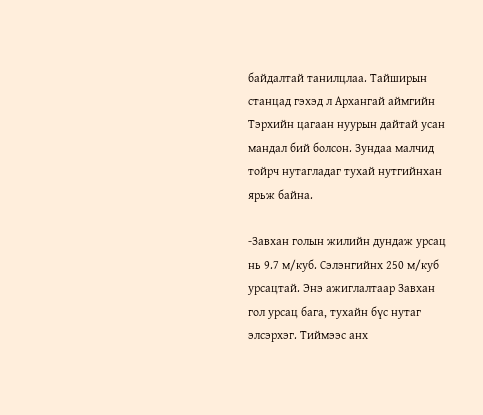байдалтай танилцлаа. Тайширын станцад гэхэд л Архангай аймгийн Тэрхийн цагаан нуурын дайтай усан мандал бий болсон. Зундаа малчид тойрч нутагладаг тухай нутгийнхан ярьж байна.

-Завхан голын жилийн дундаж урсац нь 9.7 м/куб. Сэлэнгийнх 250 м/куб урсацтай. Энэ ажиглалтаар Завхан гол урсац бага, тухайн бүс нутаг элсэрхэг. Тиймээс анх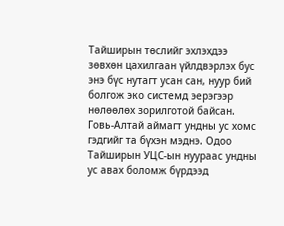Тайширын төслийг эхлэхдээ зөвхөн цахилгаан үйлдвэрлэх бус энэ бүс нутагт усан сан, нуур бий болгож эко системд эерэгээр нөлөөлөх зорилготой байсан. Говь-Алтай аймагт ундны ус хомс гэдгийг та бүхэн мэднэ. Одоо Тайширын УЦС-ын нуураас ундны ус авах боломж бүрдээд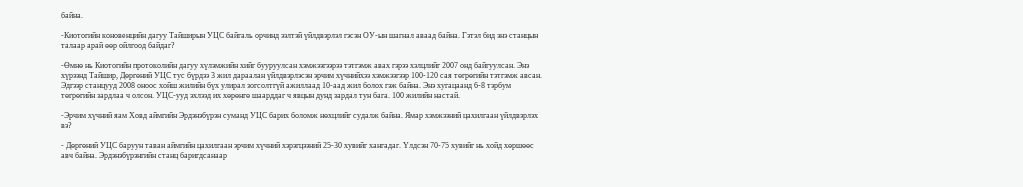байна.

-Киотогийн коновенцийн дагуу Тайширын УЦС байгаль орчинд ээлтэй үйлдвэрлэл гэсэн ОУ-ын шагнал аваад байна. Гэтэл бид энэ станцын талаар арай өөр ойлгоод байдаг?

-Өмнө нь Киотогийн протоколийн дагуу хүлэмжийн хийг бууруулсан хэмжээгээрээ тэтгэмж авах гэрээ хэлцлийг 2007 онд байгуулсан. Энэ хүрээнд Тайшир, Дөргөний УЦС тус бүрдээ 3 жил дараалан үйлдвэрлэсэн эрчим хүчнийхээ хэмжээгээр 100-120 сая төгрөгийн тэтгэмж авсан. Эдгээр станцууд 2008 оноос хойш жилийн бүх улирал зогсолтгүй ажиллаад 10-аад жил болох гэж байна. Энэ хугацаанд 6-8 тэрбум төгрөгийн зардлаа ч олсон. УЦС-ууд эхлээд их хөрөнгө шаарддаг ч явцын дунд зардал тун бага. 100 жилийн настай.

-Эрчим хүчний яам Ховд аймгийн Эрдэнэбүрэн суманд УЦС барих боломж нөхцлийг судалж байна. Ямар хэмжээний цахилгаан үйлдвэрлэх вэ?

- Дөргөний УЦС баруун таван аймгийн цахилгаан эрчим хүчний хэрэгцээний 25-30 хувийг хангадаг. Үлдсэн 70-75 хувийг нь хойд хөршөөс авч байна. Эрдэнэбүрэнгийн станц баригдсанаар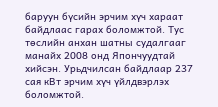баруун бүсийн эрчим хүч хараат байдлаас гарах боломжтой. Тус төслийн анхан шатны судалгааг манайх 2008 онд Япончуудтай хийсэн. Урьдчилсан байдлаар 237 сая кВт эрчим хүч үйлдвэрлэх боломжтой.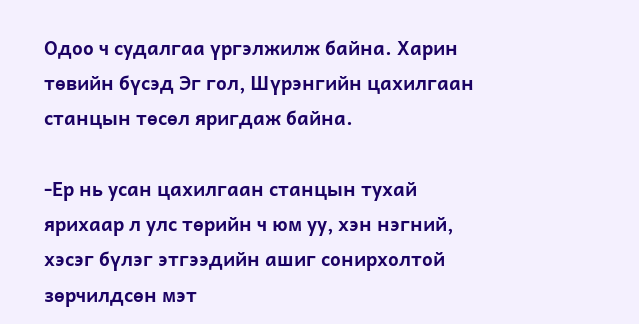Одоо ч судалгаа үргэлжилж байна. Харин төвийн бүсэд Эг гол, Шүрэнгийн цахилгаан станцын төсөл яригдаж байна.

-Ер нь усан цахилгаан станцын тухай ярихаар л улс төрийн ч юм уу, хэн нэгний, хэсэг бүлэг этгээдийн ашиг сонирхолтой зөрчилдсөн мэт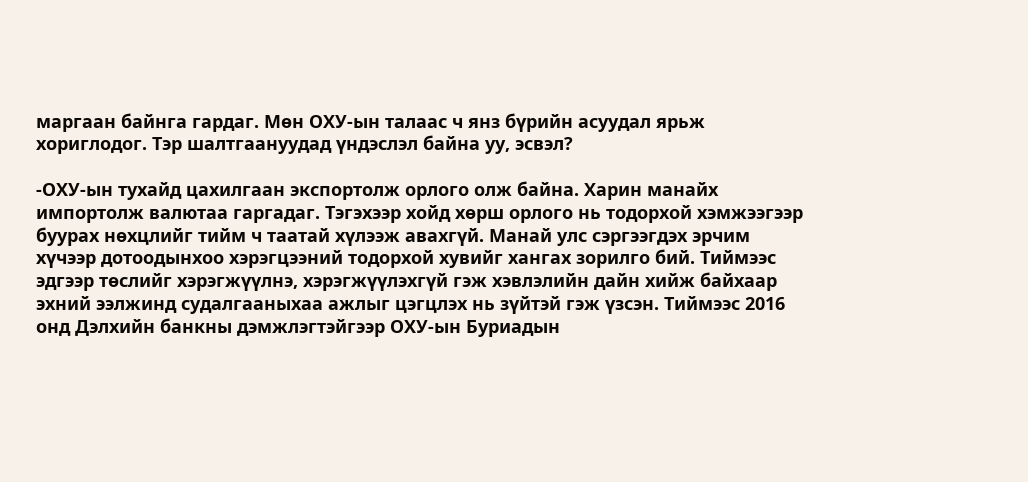маргаан байнга гардаг. Мөн ОХУ-ын талаас ч янз бүрийн асуудал ярьж хориглодог. Тэр шалтгаануудад үндэслэл байна уу, эсвэл?

-ОХУ-ын тухайд цахилгаан экспортолж орлого олж байна. Харин манайх импортолж валютаа гаргадаг. Тэгэхээр хойд хөрш орлого нь тодорхой хэмжээгээр буурах нөхцлийг тийм ч таатай хүлээж авахгүй. Манай улс сэргээгдэх эрчим хүчээр дотоодынхоо хэрэгцээний тодорхой хувийг хангах зорилго бий. Тиймээс эдгээр төслийг хэрэгжүүлнэ, хэрэгжүүлэхгүй гэж хэвлэлийн дайн хийж байхаар эхний ээлжинд судалгааныхаа ажлыг цэгцлэх нь зүйтэй гэж үзсэн. Тиймээс 2016 онд Дэлхийн банкны дэмжлэгтэйгээр ОХУ-ын Буриадын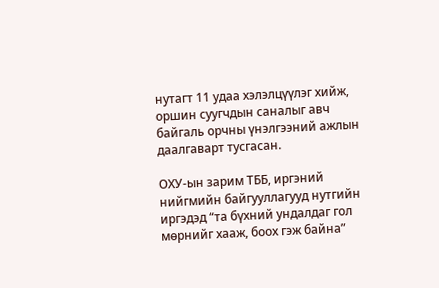нутагт 11 удаа хэлэлцүүлэг хийж, оршин суугчдын саналыг авч байгаль орчны үнэлгээний ажлын даалгаварт тусгасан.

ОХУ-ын зарим ТББ, иргэний нийгмийн байгууллагууд нутгийн иргэдэд “та бүхний ундалдаг гол мөрнийг хааж, боох гэж байна”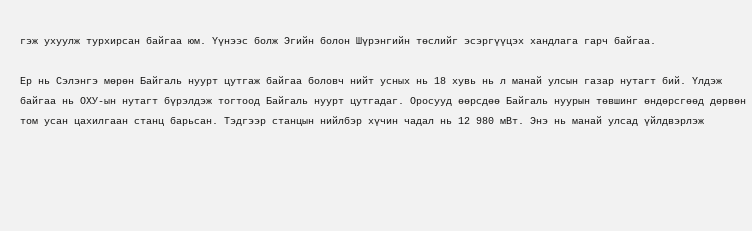гэж ухуулж турхирсан байгаа юм. Үүнээс болж Эгийн болон Шүрэнгийн төслийг эсэргүүцэх хандлага гарч байгаа.

Ер нь Сэлэнгэ мөрөн Байгаль нуурт цутгаж байгаа боловч нийт усных нь 18 хувь нь л манай улсын газар нутагт бий. Үлдэж байгаа нь ОХУ-ын нутагт бүрэлдэж тогтоод Байгаль нуурт цутгадаг. Оросууд өөрсдөө Байгаль нуурын төвшинг өндөрсгөөд дөрвөн том усан цахилгаан станц барьсан. Тэдгээр станцын нийлбэр хүчин чадал нь 12 980 мВт. Энэ нь манай улсад үйлдвэрлэж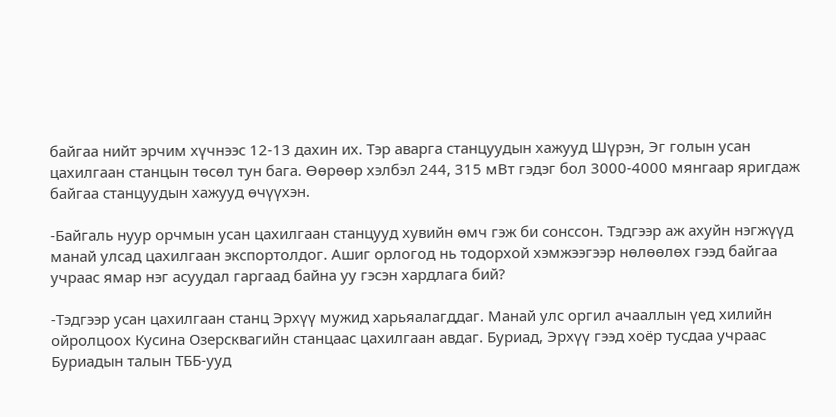байгаа нийт эрчим хүчнээс 12-13 дахин их. Тэр аварга станцуудын хажууд Шүрэн, Эг голын усан цахилгаан станцын төсөл тун бага. Өөрөөр хэлбэл 244, 315 мВт гэдэг бол 3000-4000 мянгаар яригдаж байгаа станцуудын хажууд өчүүхэн.

-Байгаль нуур орчмын усан цахилгаан станцууд хувийн өмч гэж би сонссон. Тэдгээр аж ахуйн нэгжүүд манай улсад цахилгаан экспортолдог. Ашиг орлогод нь тодорхой хэмжээгээр нөлөөлөх гээд байгаа учраас ямар нэг асуудал гаргаад байна уу гэсэн хардлага бий?

-Тэдгээр усан цахилгаан станц Эрхүү мужид харьяалагддаг. Манай улс оргил ачааллын үед хилийн ойролцоох Кусина Озерсквагийн станцаас цахилгаан авдаг. Буриад, Эрхүү гээд хоёр тусдаа учраас Буриадын талын ТББ-ууд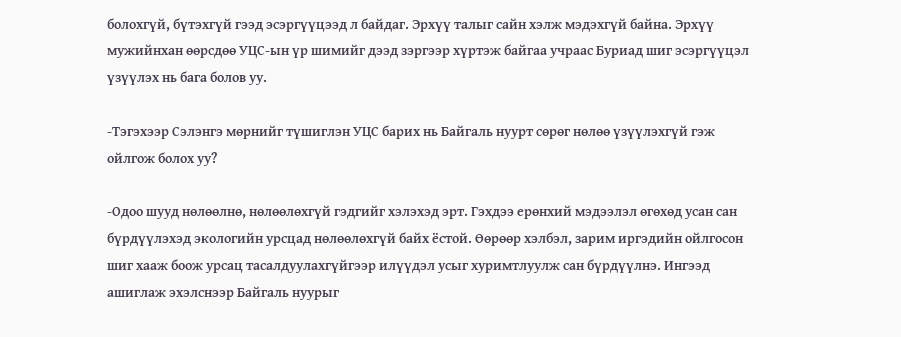болохгүй, бүтэхгүй гээд эсэргүүцээд л байдаг. Эрхүү талыг сайн хэлж мэдэхгүй байна. Эрхүү мужийнхан өөрсдөө УЦС-ын үр шимийг дээд зэргээр хүртэж байгаа учраас Буриад шиг эсэргүүцэл үзүүлэх нь бага болов уу.

-Тэгэхээр Сэлэнгэ мөрнийг түшиглэн УЦС барих нь Байгаль нуурт сөрөг нөлөө үзүүлэхгүй гэж ойлгож болох уу?

-Одоо шууд нөлөөлнө, нөлөөлөхгүй гэдгийг хэлэхэд эрт. Гэхдээ ерөнхий мэдээлэл өгөхөд усан сан бүрдүүлэхэд экологийн урсцад нөлөөлөхгүй байх ёстой. Өөрөөр хэлбэл, зарим иргэдийн ойлгосон шиг хааж боож урсац тасалдуулахгүйгээр илүүдэл усыг хуримтлуулж сан бүрдүүлнэ. Ингээд ашиглаж эхэлснээр Байгаль нуурыг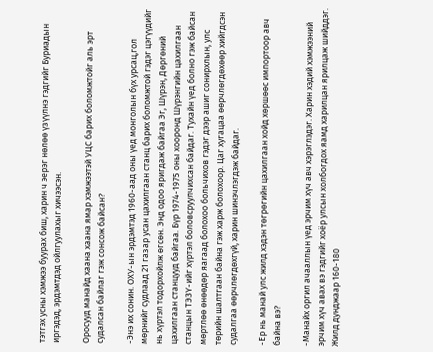тэтгэх усны хэмжээ буурах биш, харин ч эерэг нөлөө үзүүлнэ гэдгийг Буриадын иргэдэд, эрдэмтдэд ойлгуулахыг хичээсэн.

Оросууд манайд хаана хаана ямар хэмжээтэй УЦС барих боломжтойг аль эрт судалсан байлаг гэж сонсож байсан?

-Энэ их сонин. ОХУ-ын эрдэмтэд 1960-аад оны үед монголын бүх урсац,гол мөрнийг судлаад 21 газар усан цахилгаан станц барих боломжтой гэдэг цэгүүдийг нь хүртэл тодорхойлж өгсөн. Энд одоо яригдаж байгаа Эг, Шүрэн, Дөргөний цахилгаан станцууд байгаа. Бүр 1974-1975 оны хооронд Шүрэнгийн цахилгаан станцын ТЭЗҮ-ийг хүртэл боловсруулчихсан байдаг. Тухайн үед болно гэж байсан мөртлөө өнөөдөр яагаад болохоо больчихов гэдэг дээр ашиг сонирхлын, улс төрийн шалтгаан байна гэж харж болохоор. Цаг хугацаа өөрчлөгдөхөөр хийгдсэн судалгаа өөрчлөгдөхгүй, харин шинэчлэгдэж байдаг.

-Ер нь манай улс жилд хэдэн төгрөгийн цахилгаан хойд хөршөөс импортоор авч байна вэ?

-Манайх оргил ачааллын үед эрчим хүч авч хэрэглэдэг. Харин хэдий хэмжээний эрчим хүч авах вэ гэдгийг хоёр улсын холбогдох яамд харилцан ярилцаж шийддэг. Жилд дунджаар 160-180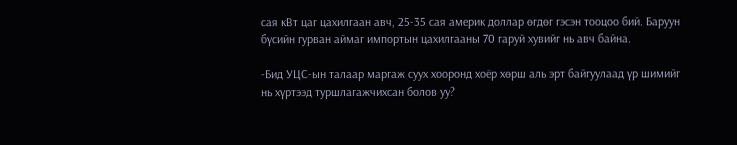сая кВт цаг цахилгаан авч, 25-35 сая америк доллар өгдөг гэсэн тооцоо бий. Баруун бүсийн гурван аймаг импортын цахилгааны 70 гаруй хувийг нь авч байна.

-Бид УЦС-ын талаар маргаж суух хооронд хоёр хөрш аль эрт байгуулаад үр шимийг нь хүртээд туршлагажчихсан болов уу?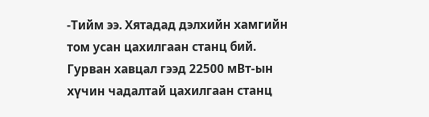-Тийм ээ. Хятадад дэлхийн хамгийн том усан цахилгаан станц бий. Гурван хавцал гээд 22500 мВт-ын хүчин чадалтай цахилгаан станц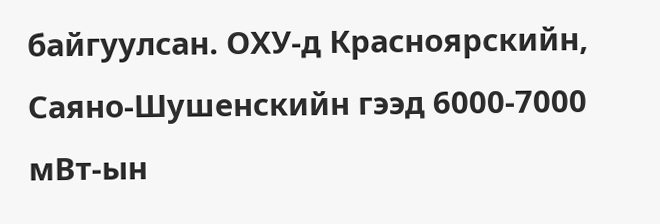байгуулсан. ОХУ-д Красноярскийн, Саяно-Шушенскийн гээд 6000-7000 мВт-ын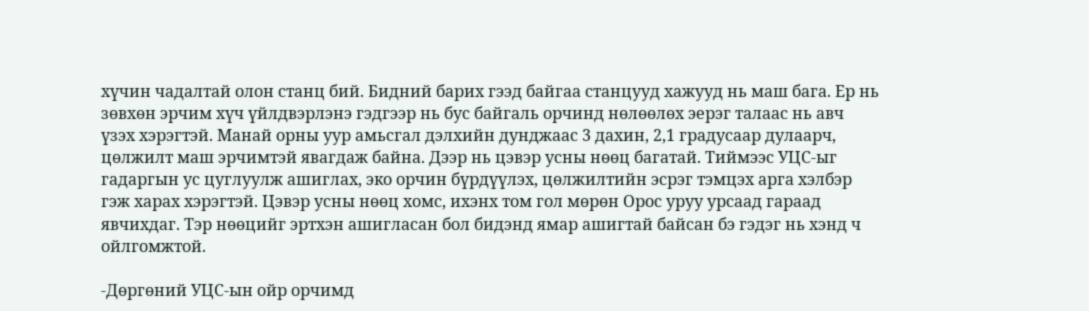хүчин чадалтай олон станц бий. Бидний барих гээд байгаа станцууд хажууд нь маш бага. Ер нь зөвхөн эрчим хүч үйлдвэрлэнэ гэдгээр нь бус байгаль орчинд нөлөөлөх эерэг талаас нь авч үзэх хэрэгтэй. Манай орны уур амьсгал дэлхийн дунджаас 3 дахин, 2,1 градусаар дулаарч, цөлжилт маш эрчимтэй явагдаж байна. Дээр нь цэвэр усны нөөц багатай. Тиймээс УЦС-ыг гадаргын ус цуглуулж ашиглах, эко орчин бүрдүүлэх, цөлжилтийн эсрэг тэмцэх арга хэлбэр гэж харах хэрэгтэй. Цэвэр усны нөөц хомс, ихэнх том гол мөрөн Орос уруу урсаад гараад явчихдаг. Тэр нөөцийг эртхэн ашигласан бол бидэнд ямар ашигтай байсан бэ гэдэг нь хэнд ч ойлгомжтой.

-Дөргөний УЦС-ын ойр орчимд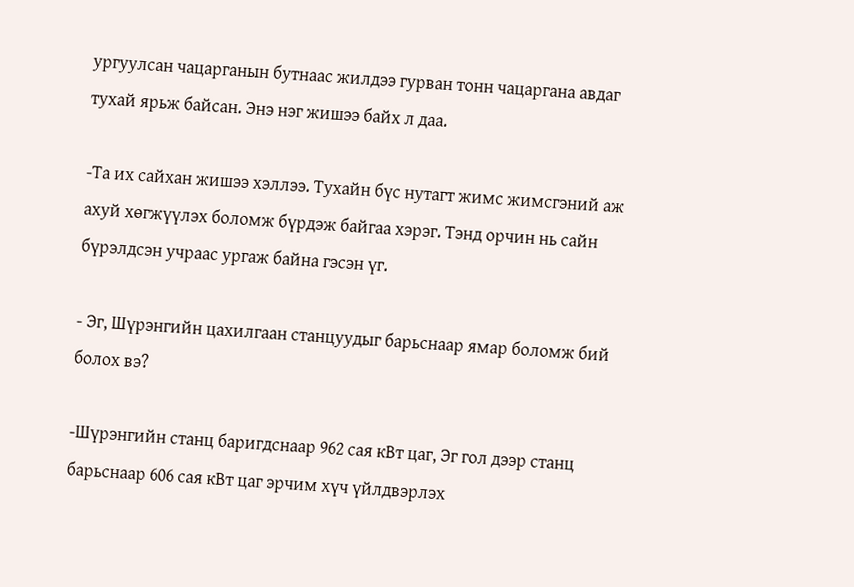ургуулсан чацарганын бутнаас жилдээ гурван тонн чацаргана авдаг тухай ярьж байсан. Энэ нэг жишээ байх л даа.

-Та их сайхан жишээ хэллээ. Тухайн бүс нутагт жимс жимсгэний аж ахуй хөгжүүлэх боломж бүрдэж байгаа хэрэг. Тэнд орчин нь сайн бүрэлдсэн учраас ургаж байна гэсэн үг.

- Эг, Шүрэнгийн цахилгаан станцуудыг барьснаар ямар боломж бий болох вэ?

-Шүрэнгийн станц баригдснаар 962 сая кВт цаг, Эг гол дээр станц барьснаар 606 сая кВт цаг эрчим хүч үйлдвэрлэх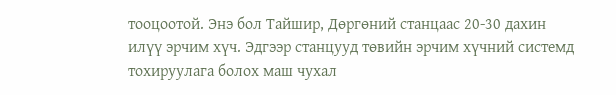тооцоотой. Энэ бол Тайшир, Дөргөний станцаас 20-30 дахин илүү эрчим хүч. Эдгээр станцууд төвийн эрчим хүчний системд тохируулага болох маш чухал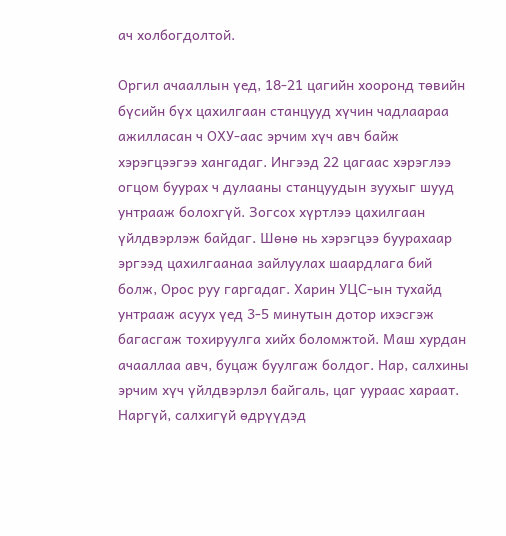ач холбогдолтой.

Оргил ачааллын үед, 18-21 цагийн хооронд төвийн бүсийн бүх цахилгаан станцууд хүчин чадлаараа ажилласан ч ОХУ-аас эрчим хүч авч байж хэрэгцээгээ хангадаг. Ингээд 22 цагаас хэрэглээ огцом буурах ч дулааны станцуудын зуухыг шууд унтрааж болохгүй. Зогсох хүртлээ цахилгаан үйлдвэрлэж байдаг. Шөнө нь хэрэгцээ буурахаар эргээд цахилгаанаа зайлуулах шаардлага бий болж, Орос руу гаргадаг. Харин УЦС-ын тухайд унтрааж асуух үед 3-5 минутын дотор ихэсгэж багасгаж тохируулга хийх боломжтой. Маш хурдан ачааллаа авч, буцаж буулгаж болдог. Нар, салхины эрчим хүч үйлдвэрлэл байгаль, цаг уураас хараат. Наргүй, салхигүй өдрүүдэд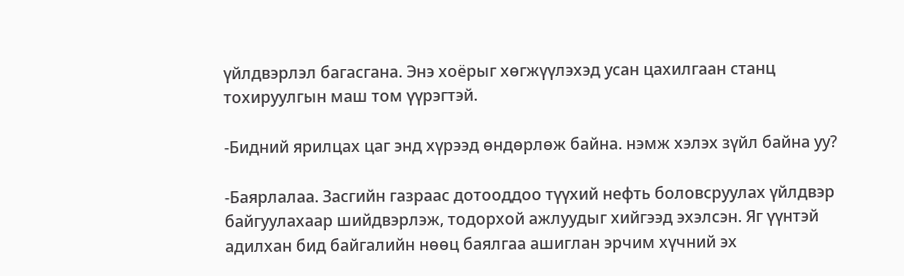үйлдвэрлэл багасгана. Энэ хоёрыг хөгжүүлэхэд усан цахилгаан станц тохируулгын маш том үүрэгтэй.

-Бидний ярилцах цаг энд хүрээд өндөрлөж байна. нэмж хэлэх зүйл байна уу?

-Баярлалаа. Засгийн газраас дотооддоо түүхий нефть боловсруулах үйлдвэр байгуулахаар шийдвэрлэж, тодорхой ажлуудыг хийгээд эхэлсэн. Яг үүнтэй адилхан бид байгалийн нөөц баялгаа ашиглан эрчим хүчний эх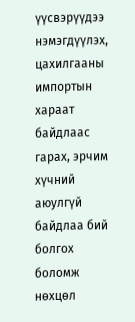үүсвэрүүдээ нэмэгдүүлэх, цахилгааны импортын хараат байдлаас гарах, эрчим хүчний аюулгүй байдлаа бий болгох боломж нөхцөл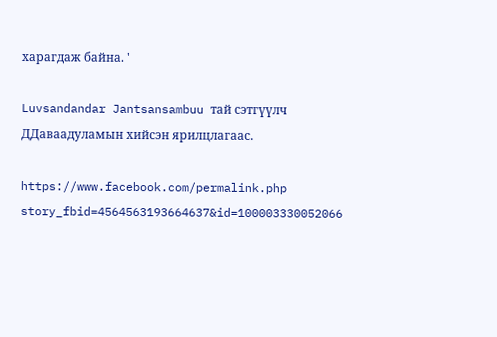харагдаж байна. '

Luvsandandar Jantsansambuu тай сэтгүүлч ДДаваадуламын хийсэн ярилцлагаас.

https://www.facebook.com/permalink.php story_fbid=4564563193664637&id=100003330052066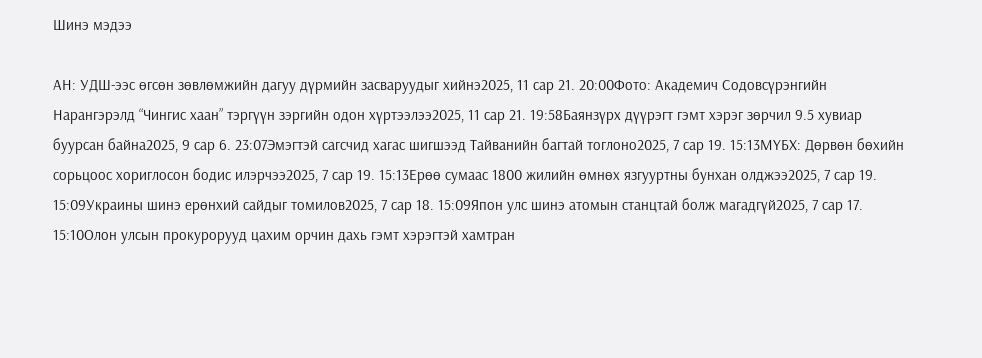Шинэ мэдээ

АН: УДШ-ээс өгсөн зөвлөмжийн дагуу дүрмийн засваруудыг хийнэ2025, 11 сар 21. 20:00Фото: Академич Содовсүрэнгийн Нарангэрэлд “Чингис хаан” тэргүүн зэргийн одон хүртээлээ2025, 11 сар 21. 19:58Баянзүрх дүүрэгт гэмт хэрэг зөрчил 9.5 хувиар буурсан байна2025, 9 сар 6. 23:07Эмэгтэй сагсчид хагас шигшээд Тайванийн багтай тоглоно2025, 7 сар 19. 15:13МҮБХ: Дөрвөн бөхийн сорьцоос хориглосон бодис илэрчээ2025, 7 сар 19. 15:13Ерөө сумаас 1800 жилийн өмнөх язгууртны бунхан олджээ2025, 7 сар 19. 15:09Украины шинэ ерөнхий сайдыг томилов2025, 7 сар 18. 15:09Япон улс шинэ атомын станцтай болж магадгүй2025, 7 сар 17. 15:10Олон улсын прокурорууд цахим орчин дахь гэмт хэрэгтэй хамтран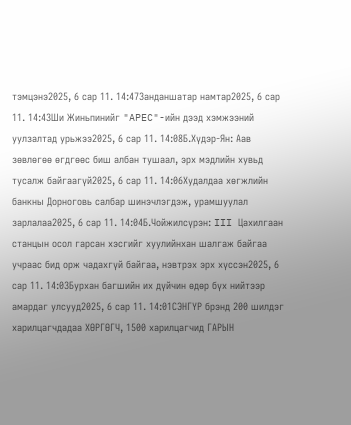тэмцэнэ2025, 6 сар 11. 14:47Занданшатар намтар2025, 6 сар 11. 14:43Ши Жиньпинийг "APEC"-ийн дээд хэмжээний уулзалтад урьжээ2025, 6 сар 11. 14:08Б.Хүдэр-Ян: Аав зөвлөгөө өгдгөөс биш албан тушаал, эрх мэдлийн хувьд тусалж байгаагүй2025, 6 сар 11. 14:06Худалдаа хөгжлийн банкны Дорноговь салбар шинэчлэгдэж, урамшуулал зарлалаа2025, 6 сар 11. 14:04Б.Чойжилсүрэн: III Цахилгаан станцын осол гарсан хэсгийг хуулийнхан шалгаж байгаа учраас бид орж чадахгүй байгаа, нэвтрэх эрх хүссэн2025, 6 сар 11. 14:03Бурхан багшийн их дүйчин өдөр бүх нийтээр амардаг улсууд2025, 6 сар 11. 14:01СЭНГҮР брэнд 200 шилдэг харилцагчдадаа ХӨРГӨГЧ, 1500 харилцагчид ГАРЫН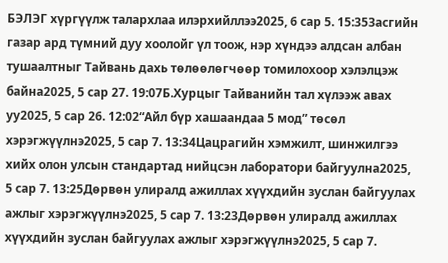БЭЛЭГ хүргүүлж талархлаа илэрхийллээ2025, 6 сар 5. 15:35Засгийн газар ард түмний дуу хоолойг үл тоож, нэр хүндээ алдсан албан тушаалтныг Тайвань дахь төлөөлөгчөөр томилохоор хэлэлцэж байна2025, 5 сар 27. 19:07Б.Хурцыг Тайванийн тал хүлээж авах уу2025, 5 сар 26. 12:02“Айл бүр хашаандаа 5 мод” төсөл хэрэгжүүлнэ2025, 5 сар 7. 13:34Цацрагийн хэмжилт, шинжилгээ хийх олон улсын стандартад нийцсэн лаборатори байгуулна2025, 5 сар 7. 13:25Дөрвөн улиралд ажиллах хүүхдийн зуслан байгуулах ажлыг хэрэгжүүлнэ2025, 5 сар 7. 13:23Дөрвөн улиралд ажиллах хүүхдийн зуслан байгуулах ажлыг хэрэгжүүлнэ2025, 5 сар 7.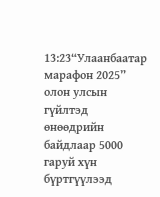13:23“Улаанбаатар марафон 2025” олон улсын гүйлтэд өнөөдрийн байдлаар 5000 гаруй хүн бүртгүүлээд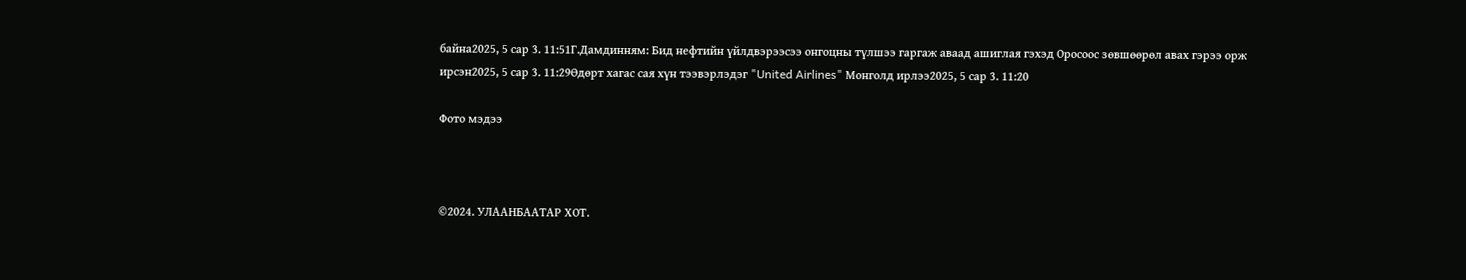байна2025, 5 сар 3. 11:51Г.Дамдинням: Бид нефтийн үйлдвэрээсээ онгоцны түлшээ гаргаж аваад ашиглая гэхэд Оросоос зөвшөөрөл авах гэрээ орж ирсэн2025, 5 сар 3. 11:29Өдөрт хагас сая хүн тээвэрлэдэг "United Airlines" Монголд ирлээ2025, 5 сар 3. 11:20

Фото мэдээ



©2024. УЛААНБААТАР ХОТ.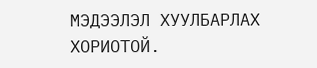МЭДЭЭЛЭЛ ХУУЛБАРЛАХ ХОРИОТОЙ.